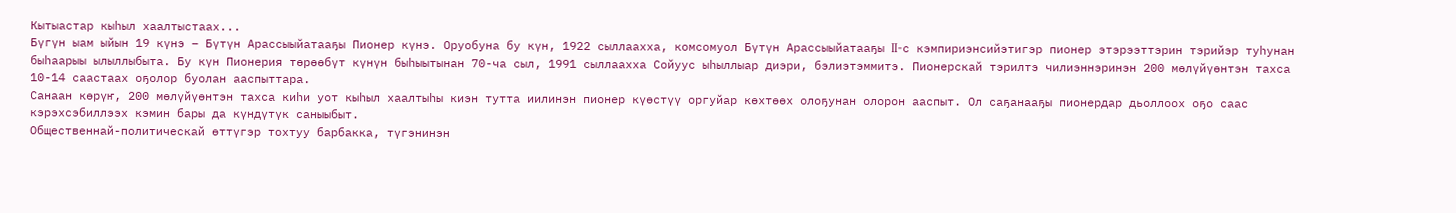Кытыастар кыһыл хаалтыстаах...
Бүгүн ыам ыйын 19 күнэ – Бүтүн Арассыыйатааҕы Пионер күнэ. Оруобуна бу күн, 1922 сыллаахха, комсомуол Бүтүн Арассыыйатааҕы II-с кэмпириэнсийэтигэр пионер этэрээттэрин тэрийэр туһунан быһаарыы ылыллыбыта. Бу күн Пионерия төрөөбүт күнүн быһыытынан 70-ча сыл, 1991 сыллаахха Сойуус ыһыллыар диэри, бэлиэтэммитэ. Пионерскай тэрилтэ чилиэннэринэн 200 мөлүйүөнтэн тахса 10-14 саастаах оҕолор буолан ааспыттара.
Санаан көрүҥ, 200 мөлүйүөнтэн тахса киһи уот кыһыл хаалтыһы киэн тутта иилинэн пионер күөстүү оргуйар көхтөөх олоҕунан олорон ааспыт. Ол саҕанааҕы пионердар дьоллоох оҕо саас кэрэхсэбиллээх кэмин бары да күндүтүк саныыбыт.
Общественнай-политическай өттүгэр тохтуу барбакка, түгэнинэн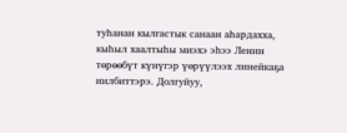туһанан кылгастык санаан аһардахха, кыһыл хаалтыһы миэхэ эһээ Ленин төрөөбүт күнүгэр үөрүүлээх линейкаҕа иилбиттэрэ. Долгуйуу,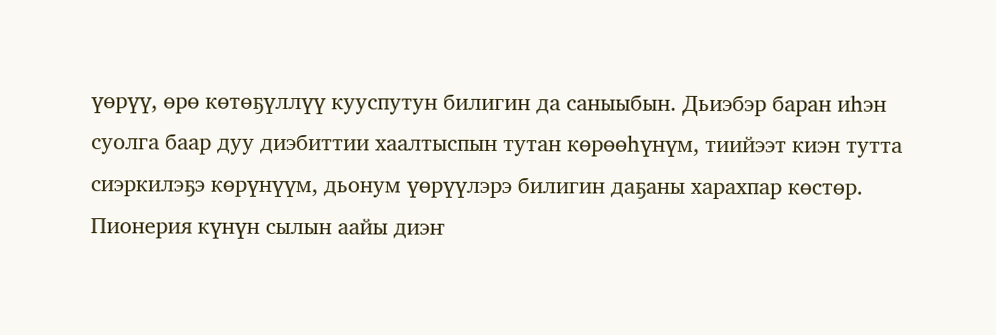үөрүү, өрө көтөҕүллүү кууспутун билигин да саныыбын. Дьиэбэр баран иһэн суолга баар дуу диэбиттии хаалтыспын тутан көрөөһүнүм, тиийээт киэн тутта сиэркилэҕэ көрүнүүм, дьонум үөрүүлэрэ билигин даҕаны харахпар көстөр.
Пионерия күнүн сылын аайы диэҥ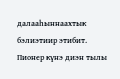далааһыннаахтык бэлиэтиир этибит. Пионер күнэ диэн тылы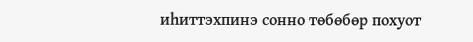иһиттэхпинэ сонно төбөбөр похуот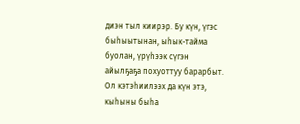диэн тыл киирэр. Бу күн, үгэс быһыытынан, ыһык-тайма буолан, үрүһээк сүгэн айылҕаҕа похуоттуу барарбыт. Ол кэтэһиилээх да күн этэ, кыһыны быһа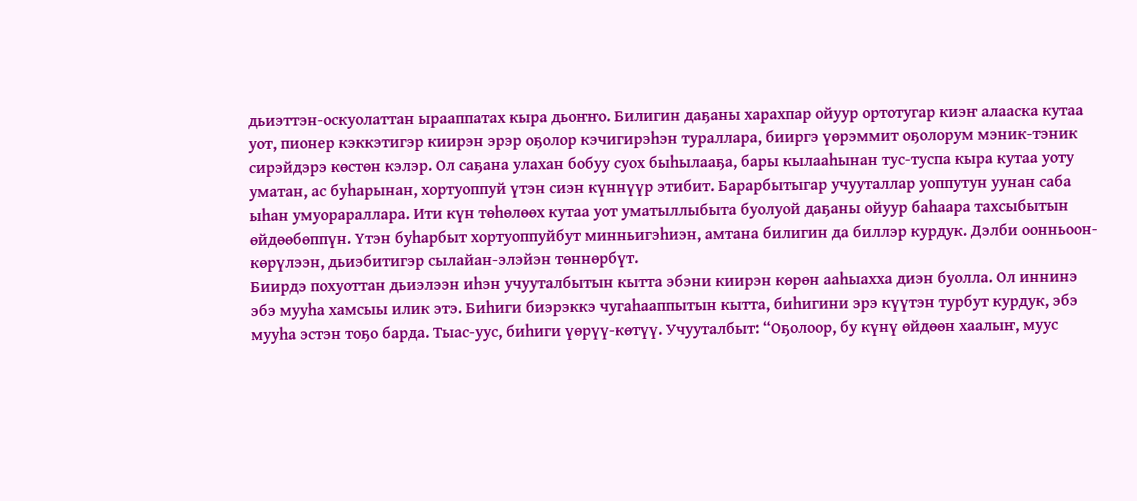дьиэттэн-оскуолаттан ырааппатах кыра дьоҥҥо. Билигин даҕаны харахпар ойуур ортотугар киэҥ алааска кутаа уот, пионер кэккэтигэр киирэн эрэр оҕолор кэчигирэһэн тураллара, бииргэ үөрэммит оҕолорум мэник-тэник сирэйдэрэ көстөн кэлэр. Ол саҕана улахан бобуу суох быһылааҕа, бары кылааһынан тус-туспа кыра кутаа уоту уматан, ас буһарынан, хортуоппуй үтэн сиэн күннүүр этибит. Барарбытыгар учууталлар уоппутун уунан саба ыһан умуорараллара. Ити күн төһөлөөх кутаа уот уматыллыбыта буолуой даҕаны ойуур баһаара тахсыбытын өйдөөбөппүн. Үтэн буһарбыт хортуоппуйбут минньигэһиэн, амтана билигин да биллэр курдук. Дэлби оонньоон-көрүлээн, дьиэбитигэр сылайан-элэйэн төннөрбүт.
Биирдэ похуоттан дьиэлээн иһэн учууталбытын кытта эбэни киирэн көрөн ааһыахха диэн буолла. Ол иннинэ эбэ мууһа хамсыы илик этэ. Биһиги биэрэккэ чугаһааппытын кытта, биһигини эрэ күүтэн турбут курдук, эбэ мууһа эстэн тоҕо барда. Тыас-уус, биһиги үөрүү-көтүү. Учууталбыт: “Оҕолоор, бу күнү өйдөөн хаалыҥ, муус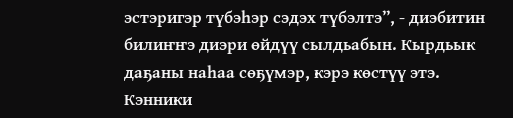эстэригэр түбэһэр сэдэх түбэлтэ”, - диэбитин билиҥҥэ диэри өйдүү сылдьабын. Кырдьык даҕаны наһаа сөҕүмэр, кэрэ көстүү этэ. Кэнники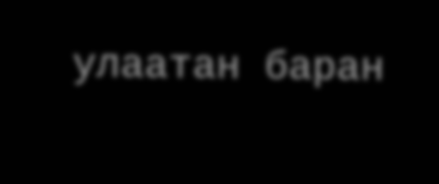улаатан баран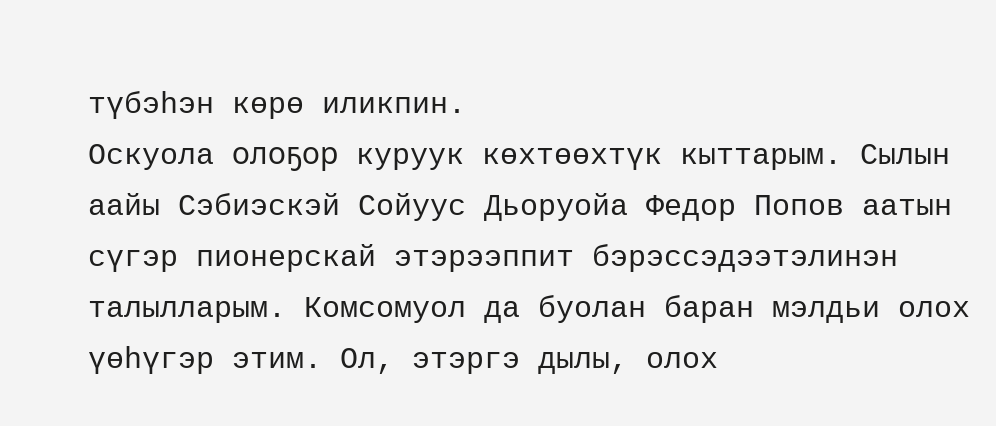түбэһэн көрө иликпин.
Оскуола олоҕор куруук көхтөөхтүк кыттарым. Сылын аайы Сэбиэскэй Сойуус Дьоруойа Федор Попов аатын сүгэр пионерскай этэрээппит бэрэссэдээтэлинэн талылларым. Комсомуол да буолан баран мэлдьи олох үөһүгэр этим. Ол, этэргэ дылы, олох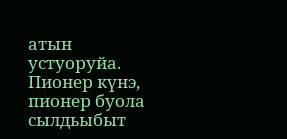атын устуоруйа.
Пионер күнэ, пионер буола сылдьыбыт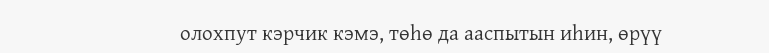олохпут кэрчик кэмэ, төһө да ааспытын иһин, өрүү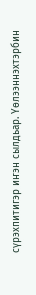сүрэхпитигэр иҥэн сылдьар. Үөлээннэхтэрбин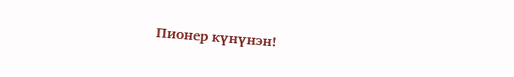Пионер күнүнэн!